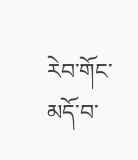རེབ་གོང་མདོ་བ་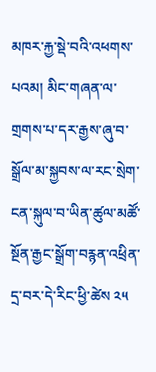མཁར་རྐྱ་སྡེ་བའི་འཕགས་པའམ། མིང་གཞན་ལ་གྲགས་པ་དར་རྒྱས་ཞུ་བ་སྒྲོལ་མ་སྐྱབས་ལ་རང་སྲེག་ངན་སྐུལ་བ་ཡིན་ཚུལ་མཚོ་སྔོན་རྒྱང་སྒྲོག་བརྙན་འཕྲིན་དྲ་བར་དེ་རིང་ཕྱི་ཚེས ༢༥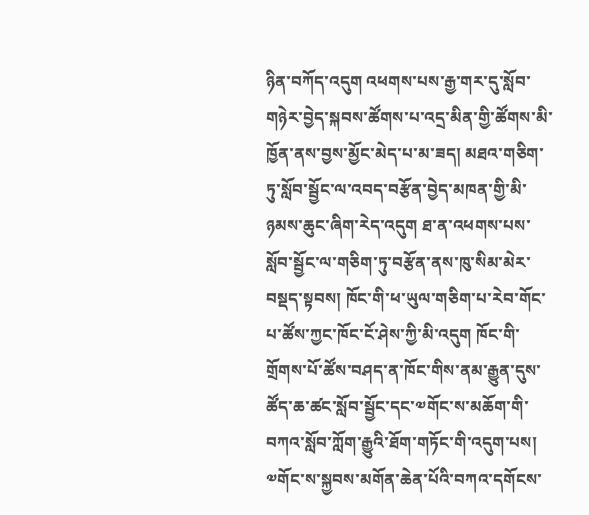ཉིན་བཀོད་འདུག འཕགས་པས་རྒྱ་གར་དུ་སློབ་གཉེར་བྱེད་སྐབས་ཚོགས་པ་འདྲ་མིན་གྱི་ཚོགས་མི་ཁྱོན་ནས་བྱས་མྱོང་མེད་པ་མ་ཟད། མཐའ་གཅིག་ཏུ་སློབ་སྦྱོང་ལ་འབད་བརྩོན་བྱེད་མཁན་གྱི་མི་ཉམས་ཆུང་ཞིག་རེད་འདུག ཐ་ན་འཕགས་པས་སློབ་སྦྱོང་ལ་གཅིག་ཏུ་བརྩོན་ནས་ཁུ་སིམ་མེར་བསྡད་སྟབས། ཁོང་གི་ཕ་ཡུལ་གཅིག་པ་རེབ་གོང་པ་ཚོས་ཀྱང་ཁོང་ངོ་ཤེས་ཀྱི་མི་འདུག ཁོང་གི་གྲོགས་པོ་ཚོས་བཤད་ན་ཁོང་གིས་ནམ་རྒྱུན་དུས་ཚོད་ཆ་ཚང་སློབ་སྦྱོང་དང་༧གོང་ས་མཆོག་གི་བཀའ་སློབ་ཀློག་རྒྱུའི་ཐོག་གཏོང་གི་འདུག་པས། ༧གོང་ས་སྐྱབས་མགོན་ཆེན་པོའི་བཀའ་དགོངས་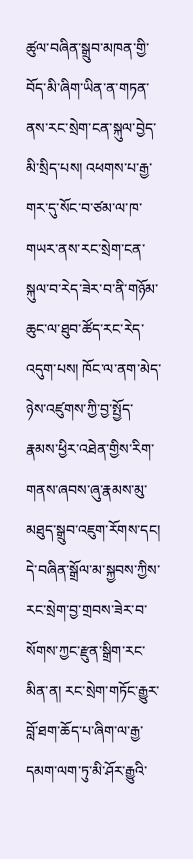ཚུལ་བཞིན་སྒྲུབ་མཁན་གྱི་བོད་མི་ཞིག་ཡིན་ན་གཏན་ནས་རང་སྲེག་ངན་སྐུལ་བྱེད་མི་སྲིད་པས། འཕགས་པ་རྒྱ་གར་དུ་སོང་བ་ཙམ་ལ་ཁ་གཡར་ནས་རང་སྲེག་ངན་སྐུལ་བ་རེད་ཟེར་བ་ནི་གཉོམ་ཆུང་ལ་ཐུབ་ཚོད་རང་རེད་འདུག་པས། ཁོང་ལ་ནག་མེད་ཉེས་འཛུགས་ཀྱི་བྱ་སྤྱོད་རྣམས་ཕྱིར་འཐེན་གྱིས་རིག་གནས་ཞབས་ཞུ་རྣམས་མུ་མཐུད་སྒྲུབ་འཇུག་རོགས་དང། དེ་བཞིན་སྒྲོལ་མ་སྐྱབས་ཀྱིས་རང་སྲེག་བྱ་གྲབས་ཟེར་བ་སོགས་ཀྱང་རྫུན་སྒྲིག་རང་མིན་ན། རང་སྲེག་གཏོང་རྒྱུར་བློ་ཐག་ཆོད་པ་ཞིག་ལ་རྒྱ་དམག་ལག་ཏུ་མི་ཤོར་རྒྱུའི་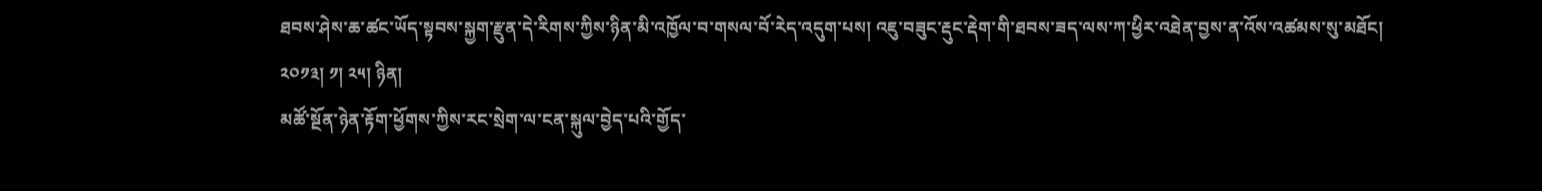ཐབས་ཤེས་ཆ་ཚང་ཡོད་སྟབས་སྐྱག་རྫུན་དེ་རིགས་ཀྱིས་ཉིན་མི་འཁྱོལ་བ་གསལ་བོ་རེད་འདུག་པས། འཇུ་བཟུང་རྡུང་རྡེག་གི་ཐབས་ཟད་ལས་ཀ་ཕྱིར་འཐེན་བྱས་ན་འོས་འཚམས་སུ་མཐོང།
༢༠༡༣། ༡། ༢༥། ཉིན།
མཚོ་སྔོན་ཉེན་རྟོག་ཕྱོགས་ཀྱིས་རང་སྲེག་ལ་ངན་སྐུལ་བྱེད་པའི་གྱོད་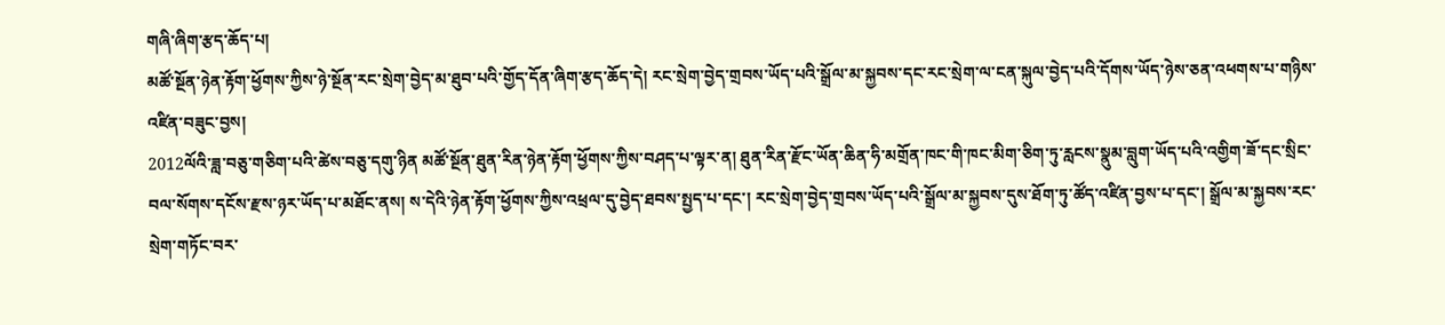གཞི་ཞིག་རྩད་ཆོད་པ།
མཚོ་སྔོན་ཉེན་རྟོག་ཕྱོགས་ཀྱིས་ཉེ་སྔོན་རང་སྲེག་བྱེད་མ་ཐུབ་པའི་གྱོད་དོན་ཞིག་རྩད་ཆོད་དེ། རང་སྲེག་བྱེད་གྲབས་ཡོད་པའི་སྒྲོལ་མ་སྐྱབས་དང་རང་སྲེག་ལ་ངན་སྐུལ་བྱེད་པའི་དོགས་ཡོད་ཉེས་ཅན་འཕགས་པ་གཉིས་འཛིན་བཟུང་བྱས།
2012ལོའི་ཟླ་བཅུ་གཅིག་པའི་ཚེས་བཅུ་དགུ་ཉིན མཚོ་སྔོན་ཐུན་རིན་ཉེན་རྟོག་ཕྱོགས་ཀྱིས་བཤད་པ་ལྟར་ན། ཐུན་རིན་རྫོང་ཡོན་ཆིན་ཧི་མགྲོན་ཁང་གི་ཁང་མིག་ཅིག་ཏུ་རླངས་སྣུམ་བླུག་ཡོད་པའི་འགྱིག་ཟོ་དང་སྲིང་བལ་སོགས་དངོས་རྫས་ཉར་ཡོད་པ་མཐོང་ནས། ས་དེའི་ཉེན་རྟོག་ཕྱོགས་ཀྱིས་འཕྲལ་དུ་བྱེད་ཐབས་སྤྱད་པ་དང་། རང་སྲེག་བྱེད་གྲབས་ཡོད་པའི་སྒྲོལ་མ་སྐྱབས་དུས་ཐོག་ཏུ་ཚོད་འཛིན་བྱས་པ་དང་། སྒྲོལ་མ་སྐྱབས་རང་སྲེག་གཏོང་བར་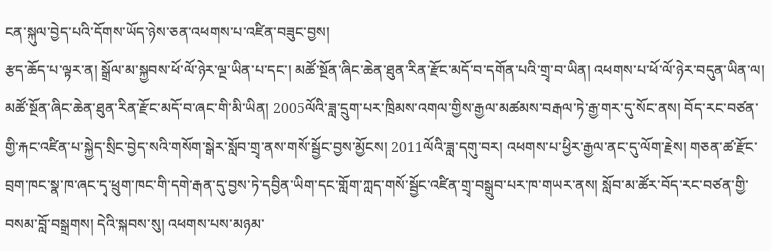ངན་སྐུལ་བྱེད་པའི་དོགས་ཡོད་ཉེས་ཅན་འཕགས་པ་འཛིན་བཟུང་བྱས།
རྩད་ཆོད་པ་ལྟར་ན། སྒྲོལ་མ་སྐྱབས་ཕོ་ལོ་ཉེར་ལྔ་ཡིན་པ་དང་། མཚོ་སྔོན་ཞིང་ཆེན་ཐུན་རིན་རྫོང་མདོ་བ་དགོན་པའི་གྲྭ་བ་ཡིན། འཕགས་པ་ཕོ་ལོ་ཉེར་བདུན་ཡིན་ལ། མཚོ་སྔོན་ཞིང་ཆེན་ཐུན་རིན་རྫོང་མདོ་བ་ཞང་གི་མི་ཡིན། 2005ལོའི་ཟླ་དྲུག་པར་ཁྲིམས་འགལ་གྱིས་རྒྱལ་མཚམས་བརྒལ་ཏེ་རྒྱ་གར་དུ་སོང་ནས། བོད་རང་བཙན་གྱི་རྐང་འཛིན་པ་སྐྱེད་སྲིང་བྱེད་སའི་གསོག་སྒེར་སློབ་གྲྭ་ནས་གསོ་སྦྱོང་བྱས་མྱོངས། 2011ལོའི་ཟླ་དགུ་བར། འཕགས་པ་ཕྱིར་རྒྱལ་ནང་དུ་ལོག་རྗེས། གཅན་ཚ་རྫོང་བྲག་ཁང་སྣ་ཁ་ཞང་དྭ་ཕྲུག་ཁང་གི་དགེ་རྒན་དུ་བྱས་ཏེ་དབྱིན་ཡིག་དང་གློག་ཀླད་གསོ་སྦྱོང་འཛིན་གྲྭ་བསྒྲུབ་པར་ཁ་གཡར་ནས། སློབ་མ་ཚོར་བོད་རང་བཙན་གྱི་བསམ་བློ་བསྒྲགས། དེའི་སྐབས་སུ། འཕགས་པས་མཉམ་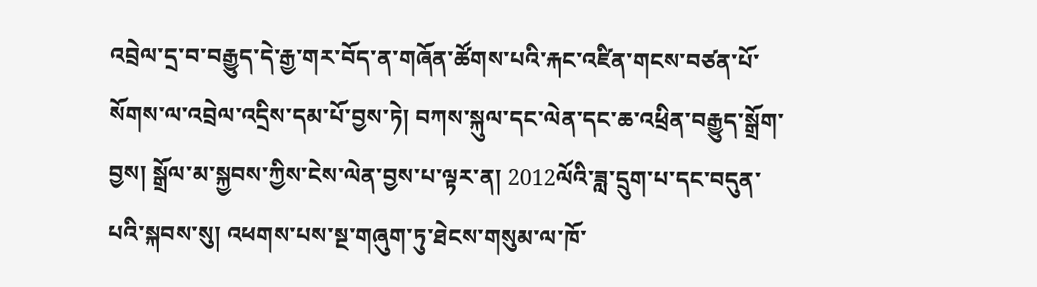འབྲེལ་དྲ་བ་བརྒྱུད་དེ་རྒྱ་གར་བོད་ན་གཞོན་ཚོགས་པའི་རྐང་འཛིན་གངས་བཙན་པོ་སོགས་ལ་འབྲེལ་འདྲིས་དམ་པོ་བྱས་ཏེ། བཀས་སྐུལ་དང་ལེན་དང་ཆ་འཕྲིན་བརྒྱུད་སྒྲོག་བྱས། སྒྲོལ་མ་སྐྱབས་ཀྱིས་ངེས་ལེན་བྱས་པ་ལྟར་ན། 2012ལོའི་ཟླ་དྲུག་པ་དང་བདུན་པའི་སྐབས་སུ། འཕགས་པས་སྔ་གཞུག་ཏུ་ཐེངས་གསུམ་ལ་ཁོ་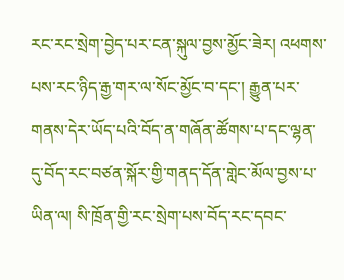རང་རང་སྲེག་བྱེད་པར་ངན་སྐུལ་བྱས་མྱོང་ཟེར། འཕགས་པས་རང་ཉིད་རྒྱ་གར་ལ་སོང་མྱོང་བ་དང་། རྒྱུན་པར་གནས་དེར་ཡོད་པའི་བོད་ན་གཞོན་ཚོགས་པ་དང་ལྷན་དུ་བོད་རང་བཙན་སྐོར་གྱི་གནད་དོན་གླེང་མོལ་བྱས་པ་ཡིན་ལ། སི་ཁྲོན་གྱི་རང་སྲེག་པས་བོད་རང་དབང་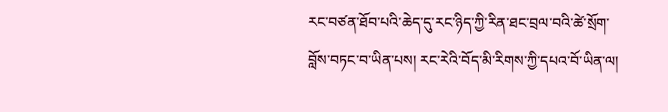རང་བཙན་ཐོབ་པའི་ཆེད་དུ་རང་ཉིད་ཀྱི་རིན་ཐང་བྲལ་བའི་ཚེ་སྲོག་བློས་བཏང་བ་ཡིན་པས། རང་རེའི་བོད་མི་རིགས་ཀྱི་དཔའ་བོ་ཡིན་ལ།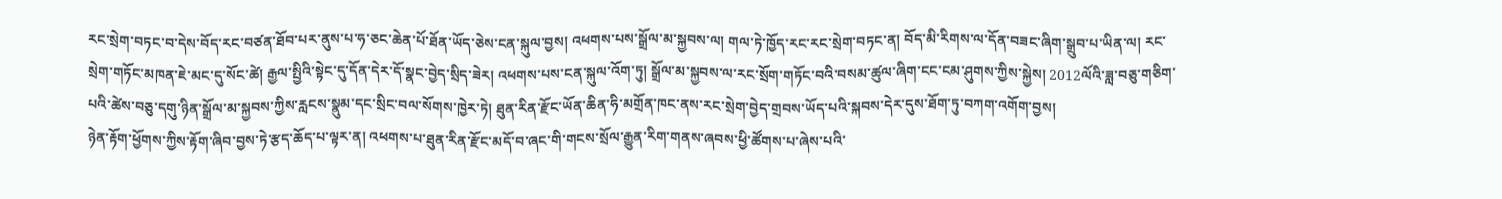རང་སྲེག་བཏང་བ་དེས་བོད་རང་བཙན་ཐོབ་པར་ནུས་པ་ཧ་ཅང་ཆེན་པོ་ཐོན་ཡོད་ཅེས་ངན་སྐུལ་བྱས། འཕགས་པས་སྒྲོལ་མ་སྐྱབས་ལ། གལ་ཏེ་ཁྱོད་རང་རང་སྲེག་བཏང་ན། བོད་མི་རིགས་ལ་དོན་བཟང་ཞིག་སྒྲུབ་པ་ཡིན་ལ། རང་སྲེག་གཏོང་མཁན་ཇེ་མང་དུ་སོང་ཚེ། རྒྱལ་སྤྱིའི་སྟེང་དུ་དོན་དེར་དོ་སྣང་བྱེད་སྲིད་ཟེར། འཕགས་པས་ངན་སྐུལ་འོག་ཏུ། སྒྲོལ་མ་སྐྱབས་ལ་རང་སྲོག་གཏོང་བའི་བསམ་ཚུལ་ཞིག་ངང་ངམ་ཤུགས་ཀྱིས་སྐྱེས། 2012ལོའི་ཟླ་བཅུ་གཅིག་པའི་ཚེས་བཅུ་དགུ་ཉིན་སྒྲོལ་མ་སྐྱབས་ཀྱིས་རླངས་སྣུམ་དང་སྲིང་བལ་སོགས་ཁྱེར་ཏེ། ཐུན་རིན་རྫོང་ཡོན་ཆིན་ཧི་མགྲོན་ཁང་ནས་རང་སྲེག་བྱེད་གྲབས་ཡོད་པའི་སྐབས་དེར་དུས་ཐོག་ཏུ་བཀག་འགོག་བྱས།
ཉེན་རྟོག་ཕྱོགས་ཀྱིས་རྟོག་ཞིབ་བྱས་ཏེ་རྩད་ཆོད་པ་ལྟར་ན། འཕགས་པ་ཐུན་རིན་རྫོང་མདོ་བ་ཞང་གི་གངས་སྲོལ་རྒྱུན་རིག་གནས་ཞབས་ཕྱི་ཚོགས་པ་ཞེས་པའི་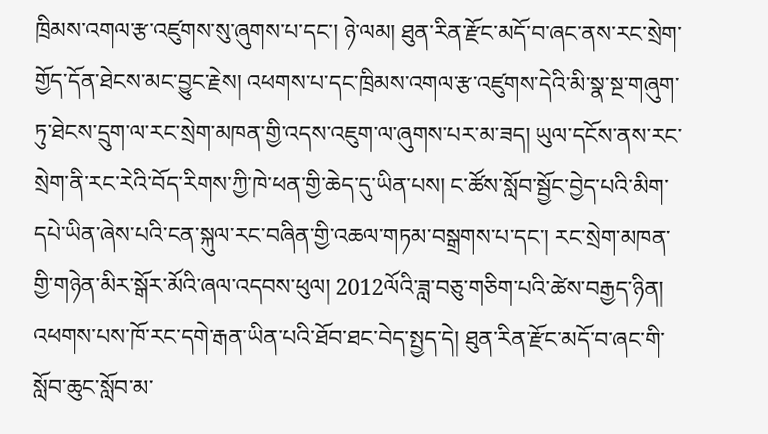ཁྲིམས་འགལ་རྩ་འཛུགས་སུ་ཞུགས་པ་དང་། ཉེ་ལམ། ཐུན་རིན་རྫོང་མདོ་བ་ཞང་ནས་རང་སྲེག་གྱོད་དོན་ཐེངས་མང་བྱུང་རྗེས། འཕགས་པ་དང་ཁྲིམས་འགལ་རྩ་འཛུགས་དེའི་མི་སྣ་སྔ་གཞུག་ཏུ་ཐེངས་དྲུག་ལ་རང་སྲེག་མཁན་གྱི་འདས་འཇུག་ལ་ཞུགས་པར་མ་ཟད། ཡུལ་དངོས་ནས་རང་སྲེག་ནི་རང་རེའི་བོད་རིགས་ཀྱི་ཁེ་ཕན་གྱི་ཆེད་དུ་ཡིན་པས། ང་ཚོས་སློབ་སྦྱོང་བྱེད་པའི་མིག་དཔེ་ཡིན་ཞེས་པའི་ངན་སྐུལ་རང་བཞིན་གྱི་འཆལ་གཏམ་བསྒྲགས་པ་དང་། རང་སྲེག་མཁན་གྱི་གཉེན་མིར་སྒོར་མོའི་ཞལ་འདབས་ཕུལ། 2012ལོའི་ཟླ་བཅུ་གཅིག་པའི་ཚེས་བརྒྱད་ཉིན། འཕགས་པས་ཁོ་རང་དགེ་རྒན་ཡིན་པའི་ཐོབ་ཐང་བེད་སྤྱད་དེ། ཐུན་རིན་རྫོང་མདོ་བ་ཞང་གི་སློབ་ཆུང་སློབ་མ་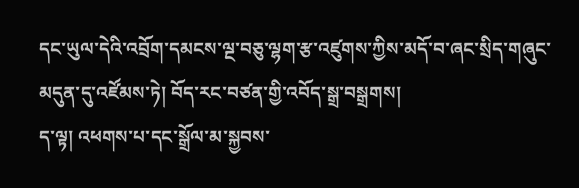དང་ཡུལ་དེའི་འབྲོག་དམངས་ལྔ་བཅུ་ལྷག་རྩ་འཛུགས་ཀྱིས་མདོ་བ་ཞང་སྲིད་གཞུང་མདུན་དུ་འཛོམས་ཏེ། བོད་རང་བཙན་གྱི་འབོད་སྒྲ་བསྒྲགས།
ད་ལྟ། འཕགས་པ་དང་སྒྲོལ་མ་སྐྱབས་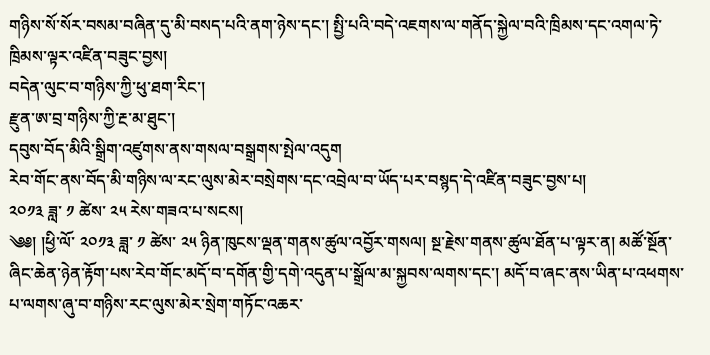གཉིས་སོ་སོར་བསམ་བཞིན་དུ་མི་བསད་པའི་ནག་ཉེས་དང་། སྤྱི་པའི་བདེ་འཇགས་ལ་གནོད་སྐྱེལ་བའི་ཁྲིམས་དང་འགལ་ཏེ་ཁྲིམས་ལྟར་འཛིན་བཟུང་བྱས།
བདེན་ལུང་བ་གཉིས་ཀྱི་ཕུ་ཐག་རིང་།
རྫུན་ཨ་བྲ་གཉིས་ཀྱི་རྔ་མ་ཐུང་།
དབུས་བོད་མིའི་སྒྲིག་འཛུགས་ནས་གསལ་བསྒྲགས་སྤེལ་འདུག
རེབ་གོང་ནས་བོད་མི་གཉིས་ལ་རང་ལུས་མེར་བསྲེགས་དང་འབྲེལ་བ་ཡོད་པར་བསྙད་དེ་འཛིན་བཟུང་བྱས་པ།
༢༠༡༣ ཟླ་ ༡ ཚེས་ ༢༥ རེས་གཟའ་པ་སངས།
༄༅། །ཕྱི་ལོ་ ༢༠༡༣ ཟླ་ ༡ ཚེས་ ༢༥ ཉིན་ཁུངས་ལྡན་གནས་ཚུལ་འབྱོར་གསལ། སྔ་རྗེས་གནས་ཚུལ་ཐོན་པ་ལྟར་ན། མཚོ་སྔོན་ཞིང་ཆེན་ཉེན་རྟོག་པས་རེབ་གོང་མདོ་བ་དགོན་གྱི་དགེ་འདུན་པ་སྒྲོལ་མ་སྐྱབས་ལགས་དང་། མདོ་བ་ཞང་ནས་ཡིན་པ་འཕགས་པ་ལགས་ཞུ་བ་གཉིས་རང་ལུས་མེར་སྲེག་གཏོང་འཆར་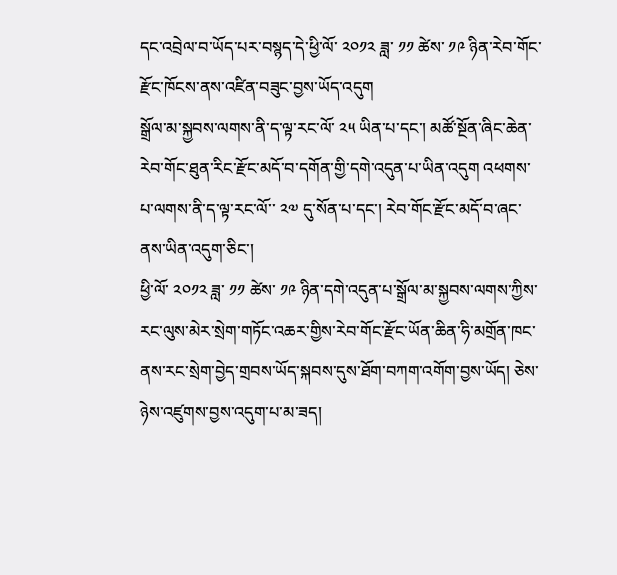དང་འབྲེལ་བ་ཡོད་པར་བསྙད་དེ་ཕྱི་ལོ་ ༢༠༡༢ ཟླ་ ༡༡ ཚེས་ ༡༩ ཉིན་རེབ་གོང་རྫོང་ཁོངས་ནས་འཛིན་བཟུང་བྱས་ཡོད་འདུག
སྒྲོལ་མ་སྐྱབས་ལགས་ནི་ད་ལྟ་རང་ལོ་ ༢༥ ཡིན་པ་དང་། མཚོ་སྔོན་ཞིང་ཆེན་རེབ་གོང་ཐུན་རིང་རྫོང་མདོ་བ་དགོན་གྱི་དགེ་འདུན་པ་ཡིན་འདུག འཕགས་པ་ལགས་ནི་ད་ལྟ་རང་ལོ་་ ༢༧ དུ་སོན་པ་དང་། རེབ་གོང་རྫོང་མདོ་བ་ཞང་ནས་ཡིན་འདུག་ཅིང་།
ཕྱི་ལོ་ ༢༠༡༢ ཟླ་ ༡༡ ཚེས་ ༡༩ ཉིན་དགེ་འདུན་པ་སྒྲོལ་མ་སྐྱབས་ལགས་ཀྱིས་རང་ལུས་མེར་སྲེག་གཏོང་འཆར་གྱིས་རེབ་གོང་རྫོང་ཡོན་ཆིན་ཧི་མགྲོན་ཁང་ནས་རང་སྲེག་བྱེད་གྲབས་ཡོད་སྐབས་དུས་ཐོག་བཀག་འགོག་བྱས་ཡོད། ཅེས་ཉེས་འཛུགས་བྱས་འདུག་པ་མ་ཟད།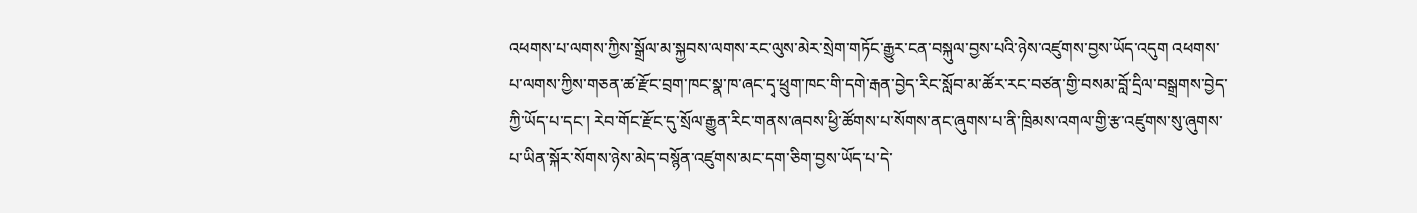འཕགས་པ་ལགས་ཀྱིས་སྒྲོལ་མ་སྐྱབས་ལགས་རང་ལུས་མེར་སྲེག་གཏོང་རྒྱུར་ངན་བསྐུལ་བྱས་པའི་ཉེས་འཛུགས་བྱས་ཡོད་འདུག འཕགས་པ་ལགས་ཀྱིས་གཅན་ཚ་རྫོང་བྲག་ཁང་སྣ་ཁ་ཞང་དྭ་ཕྲུག་ཁང་གི་དགེ་རྒན་བྱེད་རིང་སློབ་མ་ཚོར་རང་བཙན་གྱི་བསམ་བློ་དྲིལ་བསྒྲགས་བྱེད་ཀྱི་ཡོད་པ་དང་། རེབ་གོང་རྫོང་དུ་སྲོལ་རྒྱུན་རིང་གནས་ཞབས་ཕྱི་ཚོགས་པ་སོགས་ནང་ཞུགས་པ་ནི་ཁྲིམས་འགལ་གྱི་རྩ་འཛུགས་སུ་ཞུགས་པ་ཡིན་སྐོར་སོགས་ཉེས་མེད་བསྙོན་འཛུགས་མང་དག་ཅིག་བྱས་ཡོད་པ་དེ་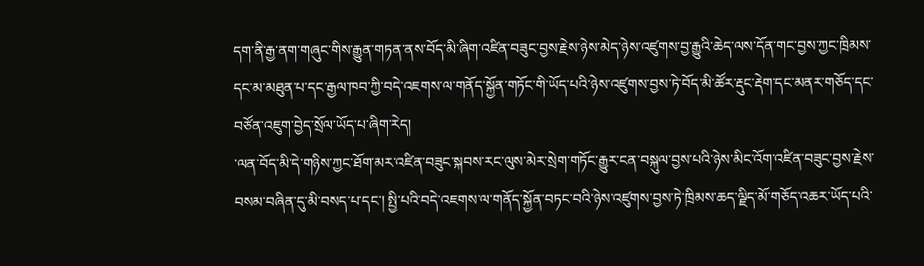དག་ནི་རྒྱ་ནག་གཞུང་གིས་རྒྱུན་གཏན་ནས་བོད་མི་ཞིག་འཛིན་བཟུང་བྱས་རྗེས་ཉེས་མེད་ཉེས་འཛུགས་བྱ་རྒྱུའི་ཆེད་ལས་དོན་གང་བྱས་ཀྱང་ཁྲིམས་དང་མ་མཐུན་པ་དང་རྒྱལ་ཁབ་ཀྱི་བདེ་འཇགས་ལ་གནོད་སྐྱོན་གཏོང་གི་ཡོད་པའི་ཉེས་འཛུགས་བྱས་ཏེ་བོད་མི་ཚོར་རྡུང་རྡེག་དང་མནར་གཅོད་དང་བཙོན་འཇུག་བྱེད་སྲོལ་ཡོད་པ་ཞིག་རེད།
་ལན་བོད་མི་དེ་གཉིས་ཀྱང་ཐོག་མར་འཛིན་བཟུང་སྐབས་རང་ལུས་མེར་སྲེག་གཏོང་རྒྱུར་ངན་བསྐུལ་བྱས་པའི་ཉེས་མིང་འོག་འཛིན་བཟུང་བྱས་རྗེས་བསམ་བཞིན་དུ་མི་བསད་པ་དང་། སྤྱི་པའི་བདེ་འཇགས་ལ་གནོད་སྐྱོན་བཏང་བའི་ཉེས་འཛུགས་བྱས་ཏེ་ཁྲིམས་ཆད་ལྗིད་མོ་གཅོད་འཆར་ཡོད་པའི་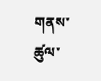གནས་ཚུལ་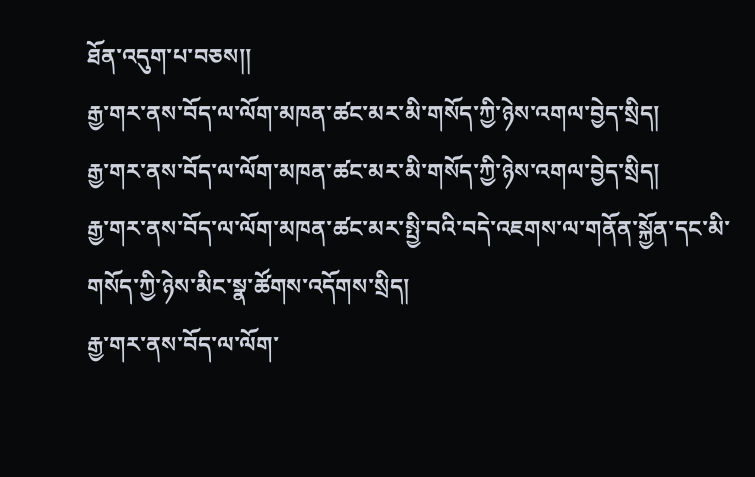ཐོན་འདུག་པ་བཅས།།
རྒྱ་གར་ནས་བོད་ལ་ལོག་མཁན་ཚང་མར་མི་གསོད་ཀྱི་ཉེས་འགལ་བྱེད་སྲིད།
རྒྱ་གར་ནས་བོད་ལ་ལོག་མཁན་ཚང་མར་མི་གསོད་ཀྱི་ཉེས་འགལ་བྱེད་སྲིད།
རྒྱ་གར་ནས་བོད་ལ་ལོག་མཁན་ཚང་མར་སྤྱི་བའི་བདེ་འཇགས་ལ་གནོན་སྐྱོན་དང་མི་གསོད་ཀྱི་ཉེས་མིང་སྣ་ཚོགས་འདོགས་སྲིད།
རྒྱ་གར་ནས་བོད་ལ་ལོག་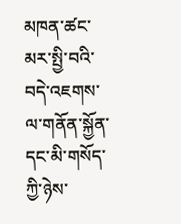མཁན་ཚང་མར་སྤྱི་བའི་བདེ་འཇགས་ལ་གནོན་སྐྱོན་དང་མི་གསོད་ཀྱི་ཉེས་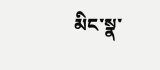མིང་སྣ་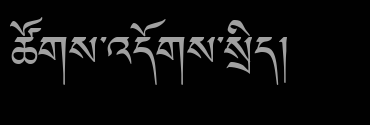ཚོགས་འདོགས་སྲིད།